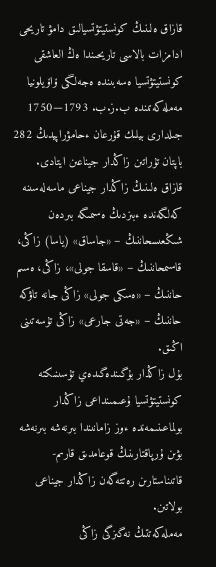قازاق ەلىنىڭ كونستيتۋتسيالىق دامۋ تاريحى
ادامزات بالاسى تاريحىندا ەڭ العاشقى كونستيتۋتسيا ەسەبىندە ەجەلگى ۆاۆيلونيا مەملەكەتىندە ب.ز.ب. 1793—1750 جىلدارى بيلىك قۇرعان ءحامۋراپيدىڭ 282 باپتان تۇراتىن زاڭدار جيناعىن ايتادى.
قازاق ەلىنىڭ زاڭدار جيناعى ماسەلەسىنە كەلگەندە ءبىزدىڭ ەسىمىگە بىردەن شىڭعىسحاننىڭ – «جاساق» (ياسا) زاڭى، قاسىمحاننىڭ – «قاسقا جولى»، زاڭى، ەسىم حاننىڭ – «ەسكى جولى» زاڭى جانە تاۋكە حاننىڭ – «جەتى جارعى» زاڭى تۇسەتىنى اڭىق.
بۇل زاڭدار بۇگىندەگىدەي تۇسىنىكتە كونستيتۋتسيا ۇعىمىنداعى زاڭدار بولماعىنىمەندە ءوز زامانىندا بىرنەشە بىرنەشە بۋىن ۇرپاقتارىنىڭ قوعامدىق قارىم-قاتىناستارىن رەتتەگەن زاڭدار جيناعى بولاتىن.
مەملەكەتتىڭ نەگىزگى زاڭى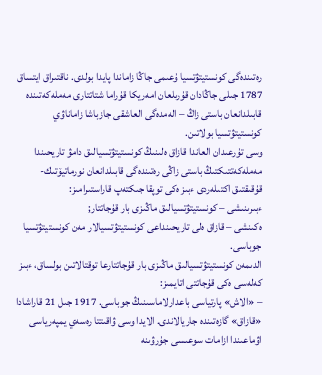رەتىندەگى كونستيتۋتسيا ۇعىمى جاڭا زاماندا پايدا بولدى. ناقتىراق ايتساق 1787 جىلى جاڭادان قۇرىلعان امەريكا قۇراما شتاتتارى مەملەكەتىندە قابىلدانعان باستى زاڭ – الەمدەگى العاشقى جازباشا زاماناۋي كونستيتۋتسيا بولاتىن.
وسى تۇرعىدان العاندا قازاق ەلىنىڭ كونستيتۋتسيالىق دامۋ تاريحىندا مەملەكەتتىكتىڭ باستى زاڭى رەتىندەگى قابىلدانعان نورماتيۆتىك-قۇقىقتىق اكتىلەردى ءبىز ەكى توپقا جىكتەپ قاراستىرامىز:
ءبىرىنىشى – كونستيتۋتسيالىق ماڭىزى بار قۇجاتتار;
ەكىنشى – قازاق ەلى تاريحىنداعى كونستيتۋتسيالار مەن كونستيتۋتسيا جوباسى.
الدىمەن كونستيتۋتسيالىق ماڭىزى بار قۇجاتتارعا توقتالاتىن بولساق، ءبىز كەلەسى ەكى قۇجاتتى اتايمىز:
– «الاش» پارتياسى باعدارلاماسىنىڭ جوباسى. 1917 جىل 21 قاراشادا «قازاق» گازەتىندە جاريالاندى. الايدا وسى ۋاقىتتا رەسەي يمپەرياسى اۋماعىندا ازامات سوعىسى جۇرۋىنە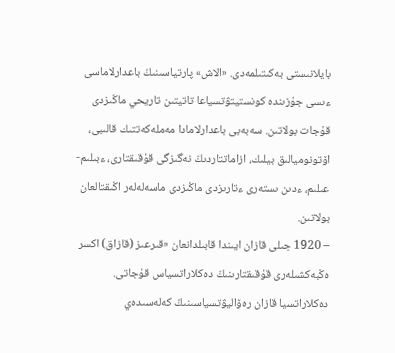بايلانىستى بەكىتىلمەدى. «الاش» پارتياسىنىڭ باعدارلاماسى ءىسى جۇزىندە كونستيتۋتسياعا تاتيتىن تاريحي ماڭىزدى قۇجات بولاتىن. سەبەبى باعدارلامادا مەملەكەتتىك قالىبى، اۆتونوميالىق بيلىك، ازاماتتاردىڭ نەگىزگى قۇقىقتارى، ءبىلىم-عىلىم، ءدىن ىستەرى ءتارىزدى ماڭىزدى ماسەلەلەر اڭىقتالعان بولاتىن.
– 1920 جىلى قازان ايىندا قابىلدانعان «قىرعىز (قازاق) اكسر ەڭبەكشىلەرى قۇقىقتارىنىڭ دەكلاراتسياس قۇجاتى. دەكلاراتسيا قازان رەۆاليۋتسياسىنىڭ كەلەسىدەي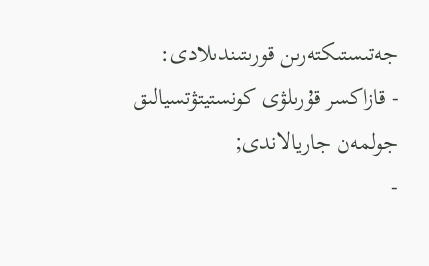جەتىستىكتەرىن قورىتىندىلادى:
- قازاكسر قۇرىلۋى كونستيتۋتسيالىق جولمەن جاريالاندى;
-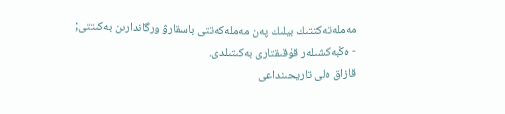مەملەتەكتتىك بيلىك پەن مەملەكەتتى باسقارۋ ورگاندارىن بەكىتتى;
- ەڭبەكشىلەر قۇقىقتارى بەكىتىلدى.
قازاق ەلى تاريحىنداعى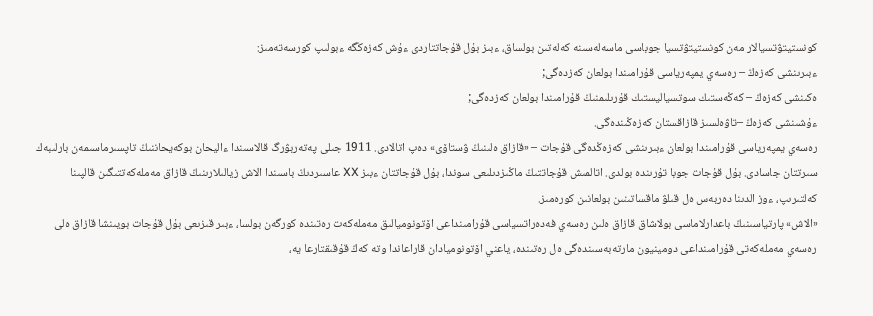كونستيتۋتسيالار مەن كونستيتۋتسيا جوباسى ماسەلەسىنە كەلەتىن بولساق، ءبىز بۇل قۇجاتتاردى ءۇش كەزەڭگە ءبولىپ كورسەتەمىز:
ءبىرىنشى كەزەڭ – رەسەي يمپەرياسى قۇرامىندا بولعان كەزدەگى;
ەكىنشى كەزەڭ – كەڭەستىك سوتسياليستىك قۇرىلىمنىڭ قۇرامىندا بولعان كەزدەگى;
ءۇشىنشى كەزەڭ –تاۋەلسىز قازاقستان كەزەڭىندەگى.
رەسەي يمپەرياسى قۇرامىندا بولعان ءبىرىنشى كەزەڭدەگى قۇجات – «قازاق ەلىنىڭ ۋستاۆى» دەپ اتالادى. 1911 جىلى پەتەربۋرگ قالاسىندا ءاليحان بوكەيحاننىڭ تاپسىرماسىمەن بارلىبەك سىرتتان جاسادى. بۇل قۇجات جوبا تۇرىندە بولدى. اتالمىش قۇجاتتىڭ ماڭىزدىلىعى سوندا، بۇل قۇجاتتان ءبىز XX عاسىردىڭ باسىندا الاش زيالىلارىنىڭ قازاق مەملەكەتتىگىن قالپىنا كەلتىرىپ، ءوز الدىنا دەربەس ەل قىلۋ ماقساتىنىن بولعانىن كورەمىز.
«الاش» پارتياسىنىڭ باعدارلاماسى بولاشاق قازاق ەلىن رەسەي فەدەراتسياسى قۇرامىنداعى اۆتونوميالىق مەملەكەت رەتىندە كورگەن بولسا، ءبىر قىزىعى بۇل قۇجات بويىنشا قازاق ەلى رەسەي مەملەكەتى قۇرامىنداعى دومينيون مارتەبەسىندەگى ەل رەتىندە، ياعني اۆتونوميادان قاراعاندا وتە كەڭ قۇقىقتارعا يە،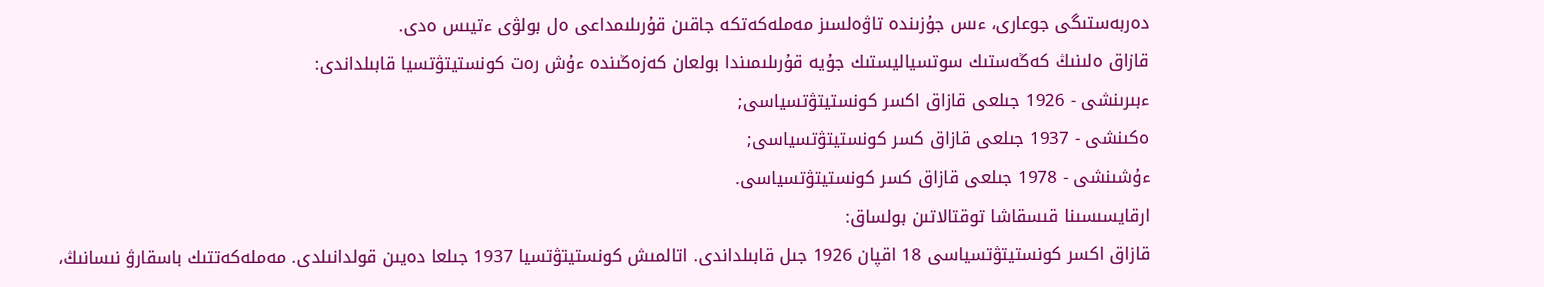دەربەستىگى جوعارى، ءىس جۇزىندە تاۋەلسىز مەملەكەتكە جاقىن قۇرىلىمداعى ەل بولۋى ءتيىس ەدى.
قازاق ەلىنىڭ كەڭەستىك سوتسياليستىك جۇيە قۇرىلىمىندا بولعان كەزەڭىندە ءۇش رەت كونستيتۋتسيا قابىلداندى:
ءبىرىنشى - 1926 جىلعى قازاق اكسر كونستيتۋتسياسى;
ەكىنشى - 1937 جىلعى قازاق كسر كونستيتۋتسياسى;
ءۇشىنشى - 1978 جىلعى قازاق كسر كونستيتۋتسياسى.
ارقايسىسىنا قىسقاشا توقتالاتىن بولساق:
قازاق اكسر كونستيتۋتسياسى 18 اقپان 1926 جىل قابىلداندى. اتالمىش كونستيتۋتسيا 1937 جىلعا دەيىن قولدانىلدى. مەملەكەتتىك باسقارۋ نىسانىڭ،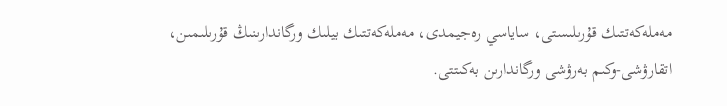مەملەكەتتىك قۇرىلىستى، ساياسي رەجيمدى، مەملەكەتتىك بيلىك ورگاندارىنىڭ قۇرىلىمىن، اتقارۋشى-وكىم بەرۋشى ورگاندارىن بەكىتتى.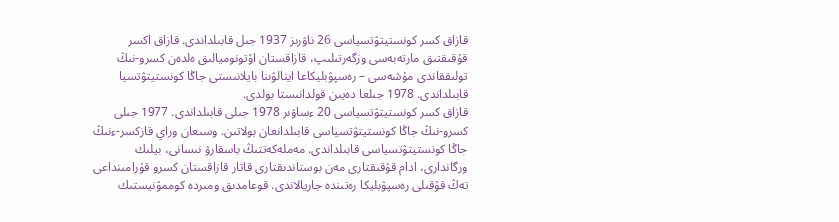قازاق كسر كونستيتۋتسياسى 26 ناۋرىز 1937 جىل قابىلداندى. قازاق اكسر قۇقىقتىق مارتەبەسى وزگەرتىلىپ، قازاقستان اۆتونوميالىق ەلدەن كسرو-نىڭ تولىققاندى مۇشەسى – رەسپۋبليكاعا اينالۋىنا بايلانىستى جاڭا كونستيتۋتسيا قابىلداندى. 1978 جىلعا دەيىن قولدانىستا بولدى.
قازاق كسر كونستيتۋتسياسى 20 ءساۋىر 1978 جىلى قابىلداندى. 1977 جىلى كسرو-نىڭ جاڭا كونستيتۋتسياسى قابىلدانعان بولاتىن. وسىعان وراي قازكسر-ءنىڭ جاڭا كونستيتۋتسياسى قابىلداندى. مەملەكەتتىڭ باسقارۋ نىسانى، بيلىك ورگاندارى، ادام قۇقىقتارى مەن بوستاندىقتارى قاتار قازاقستان كسرو قۇرامىنداعى تەڭ قۇقىلى رەسپۋبليكا رەتىندە جاريالاندى. قوعامدىق ومىردە كوممۋنيستىك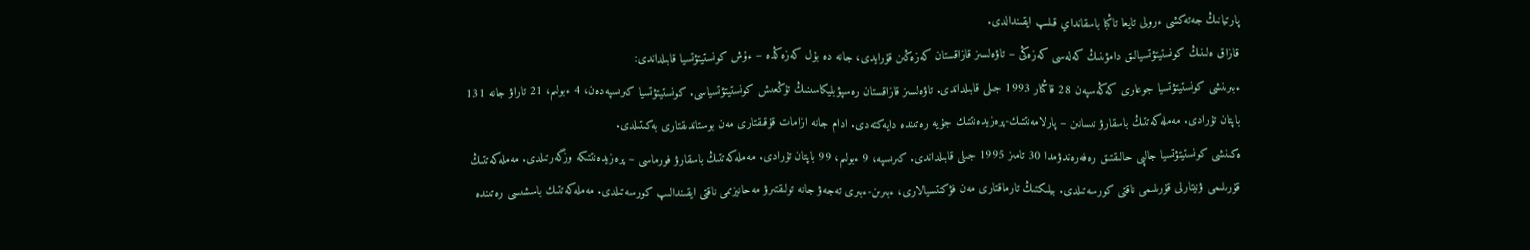پارتيانىڭ جەتەكشى ءرولى تايعا تاڭبا باسقانداي قىلىپ ايقىندالدى.
قازاق ەلىنىڭ كونستيتۋتسيالىق دامۋىنىڭ كەلەسى كەزەڭى – تاۋەلسىز قازاقستان كەزەڭىن قۇرايدى، جانە دە بۇل كەزەڭدە – ءۇش كونستيتۋتسيا قابىلداندى:
ءبىرىنشى كونستيتۋتسيا جوعارى كەڭەسپەن 28 قاڭتار 1993 جىلى قابىلداندى. تاۋەلسىز قازاقستان رەسپۋبليكاسىنىڭ تۇڭعىش كونستيتۋتسياسى. كونستيتۋتسيا كىرىسپەدەن، 4 ءبولىم، 21 تاراۋ جانە 131 باپتان تۇرادى. مەملەكەتتىڭ باسقارۋ نىسانىن – پارلامەنتتىك-پرەزيدەنتتىك جۇيە رەتىندە دايەكتەدى. ادام جانە ازامات قۇقىقتارى مەن بوستاندىقتارى بەكىتىلدى.
ەكىنشى كونستيتۋتسيا جالپى حالىقتىق رەفەرەندۋمدا 30 تامىز 1995 جىلى قابىلداندى. كىرىسپە، 9 ءبولىم، 99 باپتان تۇرادى. مەملەكەتتىڭ باسقارۋ فورماسى – پرەزيدەنتتىكە وزگەرتىلدى. مەملەكەتتىڭ قۇرىلىمى ۋنيتارلى قۇرىلىمى ناقتى كورسەتىلدى. بيلىكتىڭ تارماقتارى مەن فۋكنتسيالارى، ءبىرىن-ءبىرى تەجەۋ جانە تولىقتىرۋ مەحانيزىمى ناقتى ايقىندالىپ كورسەتىلدى. مەملەكەتتىك باسشىسى رەتىندە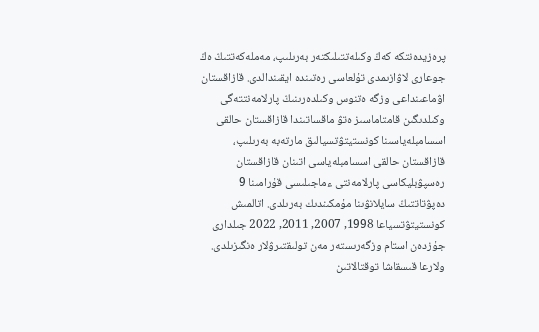پرەزيدەنتكە كەڭ وكىلەتتىلىكتەر بەرىلىپ، مەملەكەتتىڭ ەڭ جوعارى لاۋازىمدى تۇلعاسى رەتىندە ايقىندالدى. قازاقستان اۋماعىنداعى وزگە ەتنوس وكىلدەرىنىڭ پارلامەنتتەگى وكىلدىگىن قامتاماسىز ەتۋ ماقساتىندا قازاقستان حالقى اسسامبلەياسىنا كونستيتۋتسيالىق مارتەبە بەرىلىپ، قازاقستان حالقى اسسامبلەياسى اتىنان قازاقستان رەسپۋبليكاسى پارلامەنتى ءماجىلىسى قۇرامىنا 9 دەپۋتاتتىڭ سايلانۋىنا مۇمكىندىك بەرىلدى. اتالمىش كونستيتۋتسياعا 1998, 2007, 2011, 2022 جىلدارى جۇزدەن استام وزگەرىستەر مەن تولىقتىرۋلار ەنگىزىلدى. ولارعا قىسقاشا توقتالاتىن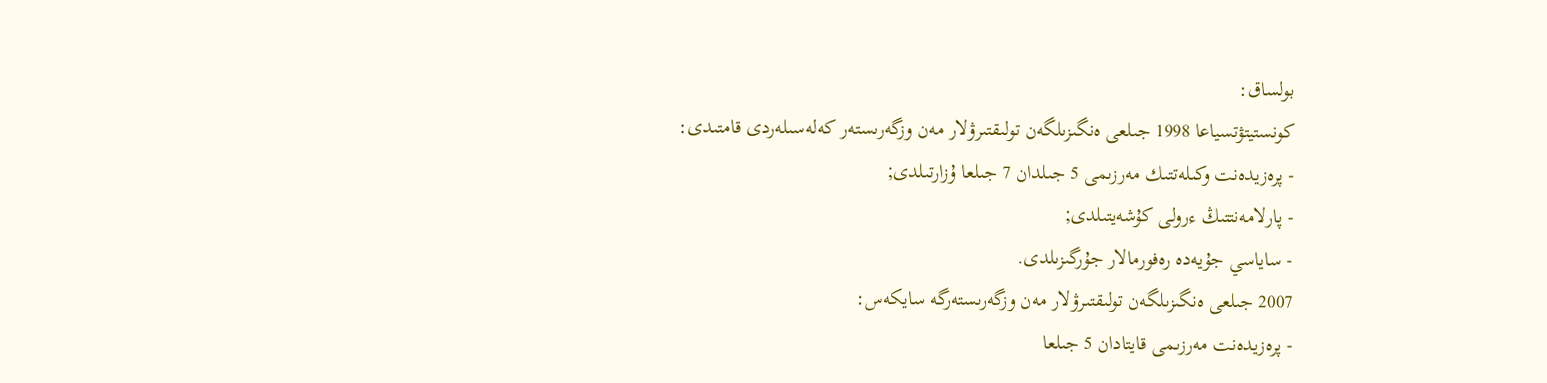بولساق:
كونستيتۋتسياعا 1998 جىلعى ەنگىزىلگەن تولىقتىرۋلار مەن وزگەرىستەر كەلەسىلەردى قامتىدى:
- پرەزيدەنت وكىلەتتىك مەرزىمى 5 جىلدان 7 جىلعا ۇزارتىلدى;
- پارلامەنتتىڭ ءرولى كۇشەيتىلدى;
- ساياسي جۇيەدە رەفورمالار جۇرگىزىلدى.
2007 جىلعى ەنگىزىلگەن تولىقتىرۋلار مەن وزگەرىستەرگە سايكەس:
- پرەزيدەنت مەرزىمى قايتادان 5 جىلعا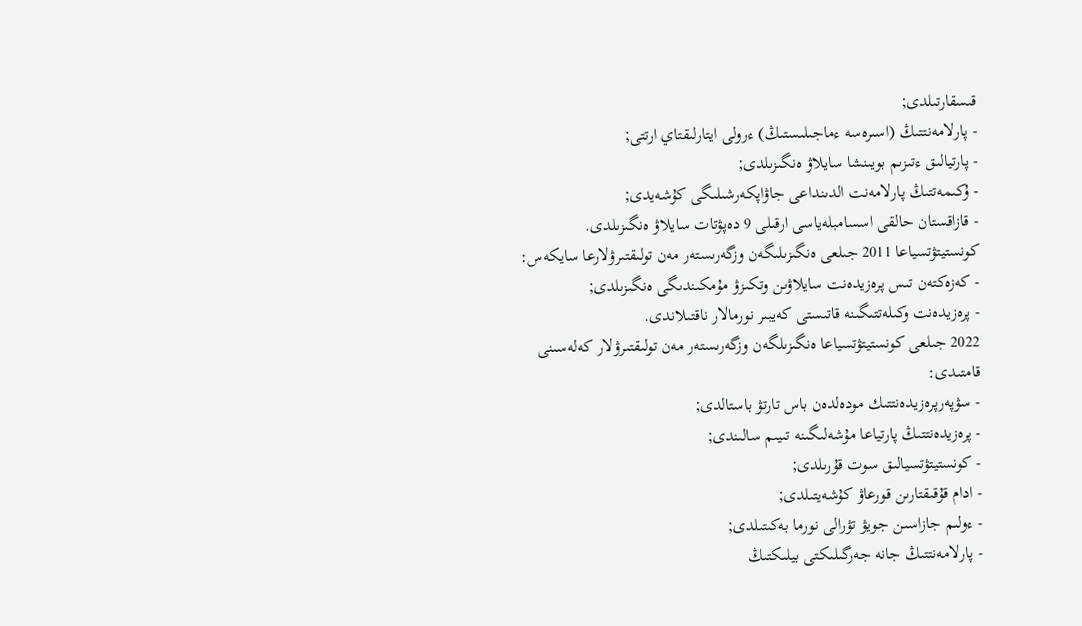قىسقارتىلدى;
- پارلامەنتتىڭ (اسىرەسە ءماجىلىستىڭ) ءرولى ايتارلىقتاي ارتتى;
- پارتيالىق ءتىزىم بويىنشا سايلاۋ ەنگىزىلدى;
- ۇكىمەتتىڭ پارلامەنت الدىنداعى جاۋاپكەرشىلىگى كۇشەيدى;
- قازاقستان حالقى اسسامبلەياسى ارقىلى 9 دەپۋتات سايلاۋ ەنگىزىلدى.
كونستيتۋتسياعا 2011 جىلعى ەنگىزىلىگەن وزگەرىستەر مەن تولىقتىرۋلارعا سايكەس:
- كەزەكتەن تىس پرەزيدەنت سايلاۋىن وتكىزۋ مۇمكىندىگى ەنگىزىلدى;
- پرەزيدەنت وكىلەتتىگىنە قاتىستى كەيبىر نورمالار ناقتىلاندى.
2022 جىلعى كونستيتۋتسياعا ەنگىزىلگەن وزگەرىستەر مەن تولىقتىرۋلار كەلەسىنى قامتىدى:
- سۋپەرپرەزيدەنتتىك مودەلدەن باس تارتۋ باستالدى;
- پرەزيدەنتتىڭ پارتياعا مۇشەلىگىنە تىيىم سالىندى;
- كونستيتۋتسيالىق سوت قۇرىلدى;
- ادام قۇقىقتارىن قورعاۋ كۇشەيتىلدى;
- ءولىم جازاسىن جويۋ تۋرالى نورما بەكىتىلدى;
- پارلامەنتتىڭ جانە جەرگىلىكتى بيلىكتىڭ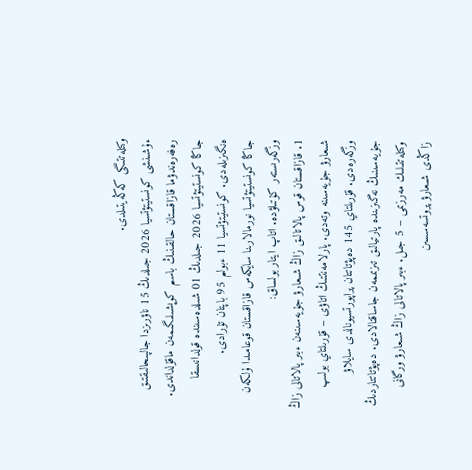وكىلەتتىگى كەڭەيتىلدى.
ءۇشىنشى كونستيتۋتسيا 2026 جىلدىڭ 15 ناۋرىزدا جالپىحالىقتىق رەفەرەندۋما قازاقستان حالقىنىڭ باسىم كوپشىلىگىمەن ماقۇلداندى. جاڭا كونستيتۋتسيا 2026 جىلدىڭ 01 شىلدەسىندە قولدانىسقا ەنگىزىلەدى. كونستيتۋتسيا 11 ءبولىم 95 باپتان تۇرادى.
جاڭا كونستيتۋتسيا نورمالارىنا سايكەس قازاقستان قوعامىدا ۇلكەن وزگەرىستەر كۇتىلۋدە. اتاپ ايتار بولساق:
1. قازاقستان قوس پالاتالىق زاڭ شىعارۋ جۇيەسىنەن ءبىر پالاتالى زاڭ شىعارۋ جۇيەسىنە وتەدى. پارلامەنتتىڭ اتاۋى – قۇرىلتاي بولىپ وزگەرەدى. قۇرىلتاي 145 دەپۋتاتتان پراپورتسيونالدى سايلاۋ جۇيەسىنىڭ نەگىزىندە پارتيالىق تىزىممەن جاساقتالادى. دەپۋتاتتاردىڭ وكىلەتتىلىك مەرزىمى – 5 جىل. ءبىر پالاتالى زاڭ شىعارۋ ورگانى زاڭدى شىعارۋ پروتسەسسىن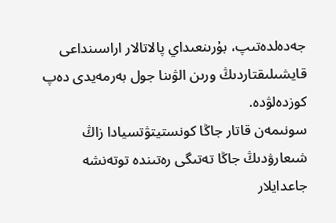جەدەلدەتىپ، بۇرىنعىداي پالاتالار اراسىنداعى قايشىلىقتاردىڭ ورىن الۋىنا جول بەرمەيدى دەپ كوزدەلۋدە.
سونىمەن قاتار جاڭا كونستيتۋتسيادا زاڭ شىعارۋدىڭ جاڭا تەتىگى رەتىندە توتەنشە جاعدايلار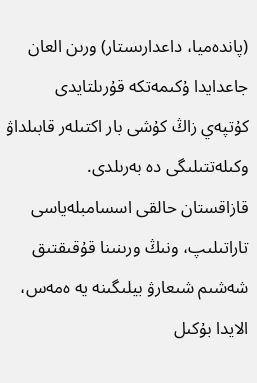(پاندەميا، داعدارىستار) ورىن العان جاعدايدا ۇكىمەتكە قۇرىلتايدى كۇتپەي زاڭ كۇشى بار اكتىلەر قابىلداۋ وكىلەتتىلىگى دە بەرىلدى.
قازاقستان حالقى اسسامبلەياسى تاراتىلىپ، ونىڭ ورىنىنا قۇقىقتىق شەشىم شىعارۋ بيلىگىنە يە ەمەس، الايدا بۇكىل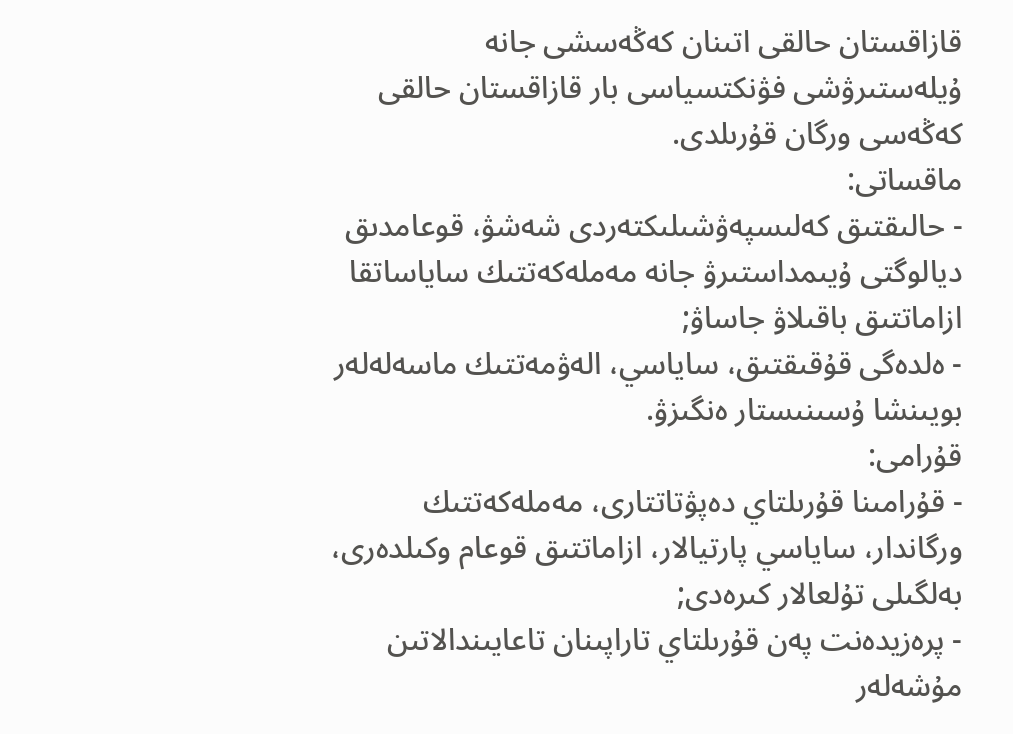قازاقستان حالقى اتىنان كەڭەسشى جانە ۇيلەستىرۋشى فۋنكتسياسى بار قازاقستان حالقى كەڭەسى ورگان قۇرىلدى.
ماقساتى:
- حالىقتىق كەلىسپەۋشىلىكتەردى شەشۋ، قوعامدىق ديالوگتى ۇيىمداستىرۋ جانە مەملەكەتتىك ساياساتقا ازاماتتىق باقىلاۋ جاساۋ;
- ەلدەگى قۇقىقتىق، ساياسي، الەۋمەتتىك ماسەلەلەر بويىنشا ۇسىنىستار ەنگىزۋ.
قۇرامى:
- قۇرامىنا قۇرىلتاي دەپۋتاتتارى، مەملەكەتتىك ورگاندار، ساياسي پارتيالار، ازاماتتىق قوعام وكىلدەرى، بەلگىلى تۇلعالار كىرەدى;
- پرەزيدەنت پەن قۇرىلتاي تاراپىنان تاعايىندالاتىن مۇشەلەر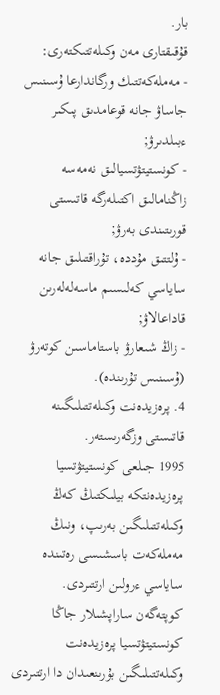بار.
قۇقىقتارى مەن وكىلەتتىكتەرى:
- مەملەكەتتىك ورگاندارعا ۇسىنىس جاساۋ جانە قوعامدىق پىكىر ءبىلدىرۋ;
- كونستيتۋتسيالىق نەمەسە زاڭنامالىق اكتىلەرگە قاتىستى قورىتىندى بەرۋ;
- ۇلتتىق مۇددە، تۇراقتىلىق جانە ساياسي كەلىسىم ماسەلەلەرىن قاداعالاۋ;
- زاڭ شىعارۋ باستاماسىن كوتەرۋ (ۇسىنىس تۇرىندە).
4. پرەزيدەنت وكىلەتتىلىگىنە قاتىستى وزگەرىستەر.
1995 جىلعى كونستيتۋتسيا پرەزيدەنتكە بيلىكتىڭ كەڭ وكىلەتتىلىگىن بەرىپ، ونىڭ مەملەكەت باسشىسى رەتىندە ساياسي ءرولىن ارتتىردى.
كوپتەگەن ساراپشىلار جاڭا كونستيتۋتسيا پرەزيدەنت وكىلەتتىلىگىن بۇرىنعىدان دا ارتتىردى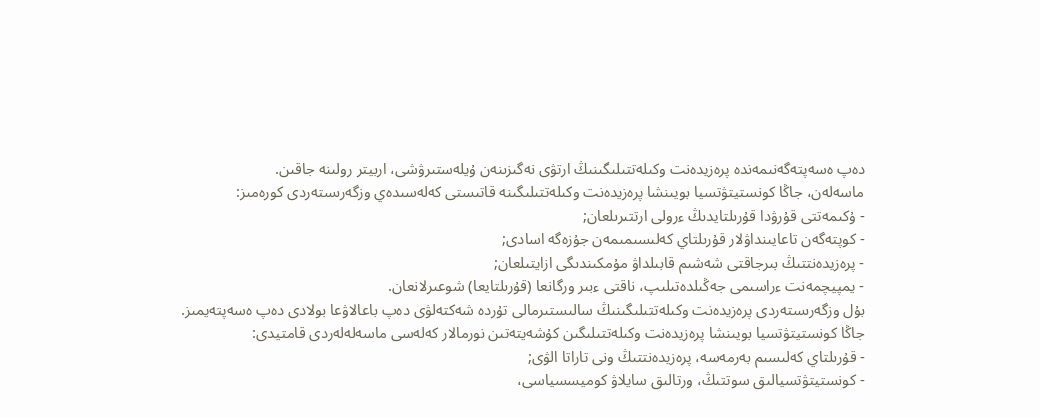دەپ ەسەپتەگەنىمەندە پرەزيدەنت وكىلەتتىلىگىنىڭ ارتۋى نەگىزىنەن ۇيلەستىرۋشى، اربيتر رولىنە جاقىن.
ماسەلەن، جاڭا كونستيتۋتسيا بويىنشا پرەزيدەنت وكىلەتتىلىگىنە قاتىستى كەلەسىدەي وزگەرىستەردى كورەمىز:
- ۇكىمەتتى قۇرۋدا قۇرىلتايدىڭ ءرولى ارتتىرىلعان;
- كوپتەگەن تاعايىنداۋلار قۇرىلتاي كەلىسىمىمەن جۇزەگە اسادى;
- پرەزيدەنتتىڭ بىرجاقتى شەشىم قابىلداۋ مۇمكىندىگى ازايتىلعان;
- يمپيچمەنت ءراسىمى جەڭىلدەتىلىپ، ناقتى ءبىر ورگانعا (قۇرىلتايعا) شوعىرلانعان.
بۇل وزگەرىستەردى پرەزيدەنت وكىلەتتىلىگىنىڭ سالىستىرمالى تۇردە شەكتەلۋى دەپ باعالاۋعا بولادى دەپ ەسەپتەيمىز.
جاڭا كونستيتۋتسيا بويىنشا پرەزيدەنت وكىلەتتىلىگىن كۇشەيتەتىن نورمالار كەلەسى ماسەلەلەردى قامتيدى:
- قۇرىلتاي كەلىسىم بەرمەسە، پرەزيدەنتتىڭ ونى تاراتا الۋى;
- كونستيتۋتسيالىق سوتتىڭ، ورتالىق سايلاۋ كوميسسياسى،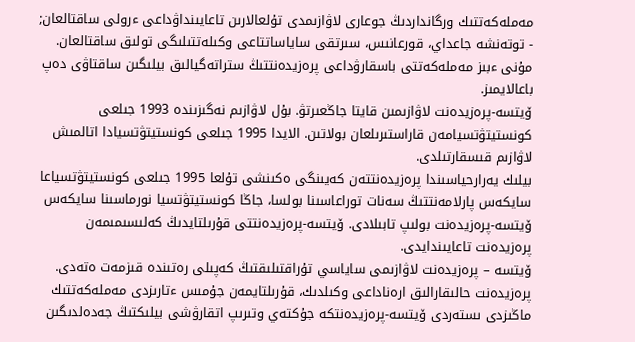مەملەكەتتىك ورگانداردىڭ جوعارى لاۋازىمدى تۇلعالارىن تاعايىنداۋداعى ءرولى ساقتالعان;
- توتەنشە جاعداي، قورعانىس، سىرتقى ساياساتتاعى وكىلەتتىلىگى تولىق ساقتالعان.
مۇنى ءبىز مەملەكەتتى باسقارۋداعى پرەزيدەنتتىڭ ستراتەگيالىق بيلىگىن ساقتاۋى دەپ باعالايمىز.
ۆيتسە-پرەزيدەنت لاۋازىمىن قايتا جاڭعىرتۋ. بۇل لاۋازىم نەگىزىندە 1993 جىلعى كونستيتۋتسيامەن قاراستىرىلعان بولاتىن. الايدا 1995 جىلعى كونستيتۋتسيادا اتالمىش لاۋازىم قىسقارتىلدى.
بيلىك يەرارحياسىندا پرەزيدەنتتەن كەيىنگى ەكىنشى تۇلعا 1995 جىلعى كونستيتۋتسياعا سايكەس پارلامەنتتىڭ سەنات توراعاسىنا بولسا، جاڭا كونستيتۋتسيا نورماسىنا سايكەس ۆيتسە-پرەزيدەنت بولىپ تابىلادى. ۆيتسە-پرەزيدەنتتى قۇرىلتايدىڭ كەلىسىمىمەن پرەزيدەنت تاعايىندايدى.
ۆيتسە – پرەزيدەنت لاۋازىمى ساياسي تۇراقتىلىقتىڭ كەپىلى رەتىندە قىزمەت ەتەدى. پرەزيدەنت حالىقارالىق ارەناداعى وكىلدىك، قۇرىلتايمەن جۇمىس ءتارىزدى مەملەكەتتىك ماڭىزدى ىستەردى ۆيتسە-پرەزيدەنتكە جۇكتەي وتىرىپ اتقارۋشى بيلىكتىڭ جەدەلدىگىن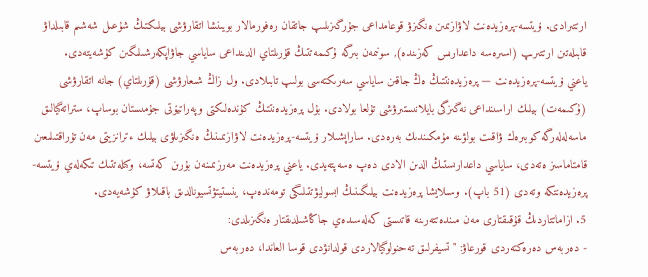ارتتىرادى. ۆيتسە-پرەزيدەنت لاۋازىمىن ەنگىزۋ قوعامداعى جۇرگىزىلىپ جاتقان رەفورمالار بويىنشا اتقارۋشى بيلىكتىڭ شۇعىل شەشىم قابىلداۋ قابىلەتىن ارتتىرىپ (اسىرەسە داعدارىس كەزىندە), سونىمەن بىرگە ۇكىمەتتىڭ قۇرىلتاي الدىنداعى ساياسي جاۋاپكەرشىلىگىن كۇشەيتەدى.
ياعني ۆيتسە-پرەزيدەنت — پرەزيدەنتتىڭ ەڭ جاقىن ساياسي سەرىكتەسى بولىپ تابىلادى. ول زاڭ شىعارۋشى (قۇرىلتاي) جانە اتقارۋشى (ۇكىمەت) بيلىك اراسىنداعى نەگىزگى بايلانىستىرۋشى تۇلعا بولادى. بۇل پرەزيدەنتتىڭ كۇندەلىكتى وپەراتيۆتى جۇمىستان بوساپ، ستراتەگيالىق ماسەلەلەرگە كوبىرەك ۋاقىت بولۋىنە مۇمكىندىك بەرەدى. ساراپشىلار ۆيتسە-پرەزيدەنت لاۋازىمىنىڭ ەنگىزىلۋى بيلىك ءترانزيتى مەن تۇراقتىلىعىن قامتاماسىز ەتەدى، ساياسي داعدارىستىڭ الدىن الادى دەپ ەسەپتەيدى. ياعني پرەزيدەنت مەرزىمىنەن بۇرىن كەتسە، وكىلەتتىك تىكەلەي ۆيتسە-پرەزيدەنتكە وتەدى (51 باپ). وسىلايشا پرەزيدەنت بيلىگىنىڭ ابسوليۋتتىلىگى تومەندەپ، ينستيتۋتسيونالدىق باقىلاۋ كۇشەيەدى.
5. ازاماتتاردىڭ قۇقىقتارى مەن مىندەتتەرىنە قاتىستى كەلەسىدەي جاڭاشىلدىقتار ەنگىزىلدى:
- دەربەس دەرەكتەردى قورعاۋ: "تسيفرلىق تەحنولوگيالاردى قولدانۋدى قوسا العاندا، دەربەس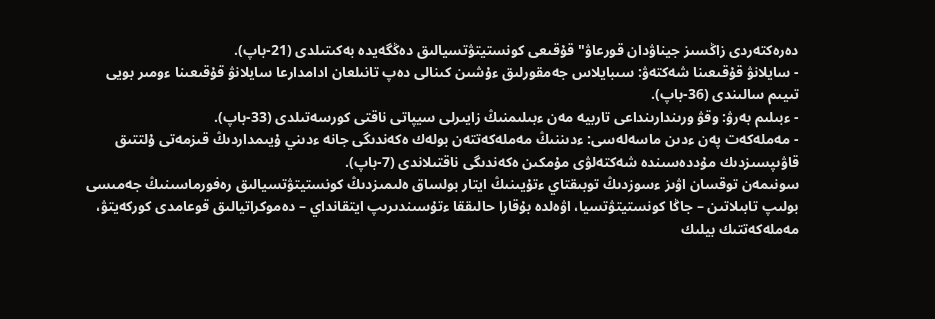دەرەكتەردى زاڭسىز جيناۋدان قورعاۋ" قۇقىعى كونستيتۋتسيالىق دەڭگەيدە بەكىتىلدى (21-باپ).
- سايلانۋ قۇقىعىنا شەكتەۋ: سىبايلاس جەمقورلىق ءۇشىن كىنالى دەپ تانىلعان ادامدارعا سايلانۋ قۇقىعىنا ءومىر بويى تىيىم سالىندى (36-باپ).
- ءبىلىم بەرۋ: وقۋ ورىندارىنداعى تاربيە مەن ءبىلىمنىڭ زايىرلى سيپاتى ناقتى كورسەتىلدى (33-باپ).
- مەملەكەت پەن ءدىن ماسەلەسى: ءدىننىڭ مەملەكەتتەن بولەك ەكەندىگى جانە ءدىني ۇيىمداردىڭ قىزمەتى ۇلتتىق قاۋىپسىزدىك مۇددەسىندە شەكتەلۋى مۇمكىن ەكەندىگى ناقتىلاندى (7-باپ).
سونىمەن توقسان اۋىز ءسوزدىڭ توبىقتاي ءتۇيىنىڭ ايتار بولساق ەلىمىزدىڭ كونستيتۋتسيالىق رەفورماسىنىڭ جەمىسى بولىپ تابىلاتىن – جاڭا كونستيتۋتسيا، اۋەلدە بۇقارا حالىققا ءتۇسىندىرىپ ايتقانداي – دەموكراتيالىق قوعامدى كوركەيتۋ، مەملەكەتتىك بيلىك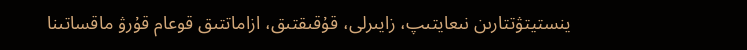ينستيتۋتتارىن نىعايتىپ، زايىرلى، قۇقىقتىق، ازاماتتىق قوعام قۇرۋ ماقساتىنا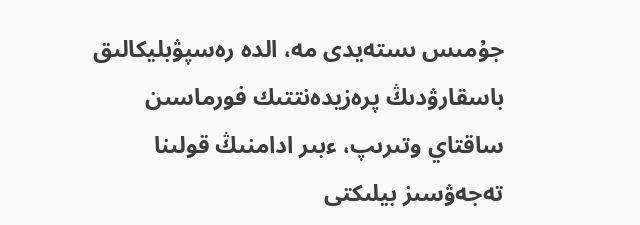جۇمىس ىستەيدى مە، الدە رەسپۋبليكالىق باسقارۋدىڭ پرەزيدەنتتىك فورماسىن ساقتاي وتىرىپ، ءبىر ادامنىڭ قولىنا تەجەۋسىز بيلىكتى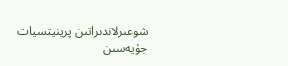شوعىرلاندىراتىن پرينيتسيات جۇيەسىن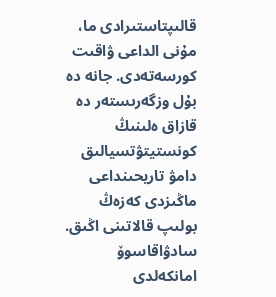قالىپتاستىرادى ما، مۇنى الداعى ۋاقىت كورسەتەدى. جانە دە بۇل وزگەرىستەر دە قازاق ەلىنىڭ كونستيتۋتسيالىق دامۋ تاريحىنداعى ماڭىزدى كەزەڭ بولىپ قالاتىنى اڭىق.
سادۋاقاسوۆ امانكەلدى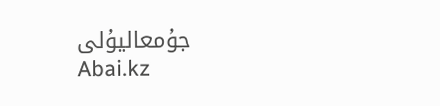جۇمعاليۇلى
Abai.kz